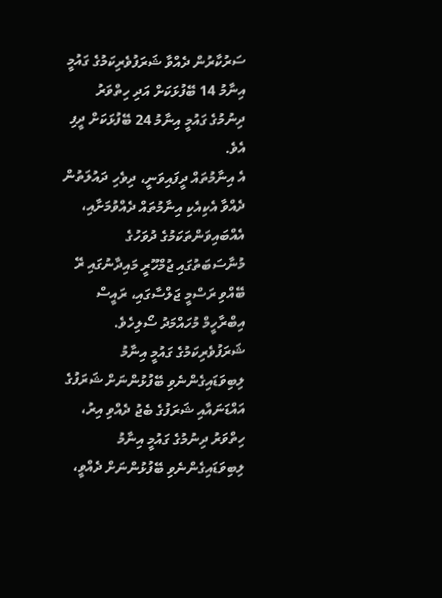ސަރުކާރުން ދެއްވާ ޝަރަފުވެރިކަމުގެ ގައުމީ އިނާމު 14 ބޭފުޅަކަށް އަދި ހިތްވަރު ދިނުމުގެ ގައުމީ އިނާމު 24 ބޭފުޅަކަށް ދީފި އެވެ.
އެ އިނާމުތައް ދީފައިވަނީ، ދިވެހި ދައުލަތުން ދެއްވާ އެކިއެކި އިނާމުތައް ދެއްވުމަށާއި، އެއްބައިވަންތަކަމުގެ ދުވަހުގެ މުނާސަބަތުގައި ޖުމްހޫރީ މައިދާނުގައި ރޭ ބޭއްވި ރަސްމީ ޖަލްސާގައި، ރައީސް އިބްރާހީމް މުހައްމަދު ސޯލިހެވެ.
ޝަރަފުވެރިކަމުގެ ގައުމީ އިނާމު ލިބިވަޑައިގެންނެވި ބޭފުޅުންނަށް ޝަރަފުގެ އައްޑަނައާއި ޝަރަފުގެ ބެޖު ދެއްވި އިރު، ހިތްވަރު ދިނުމުގެ ގައުމީ އިނާމު ލިބިވަޑައިގެންނެވި ބޭފުޅުންނަށް ދެއްވީ،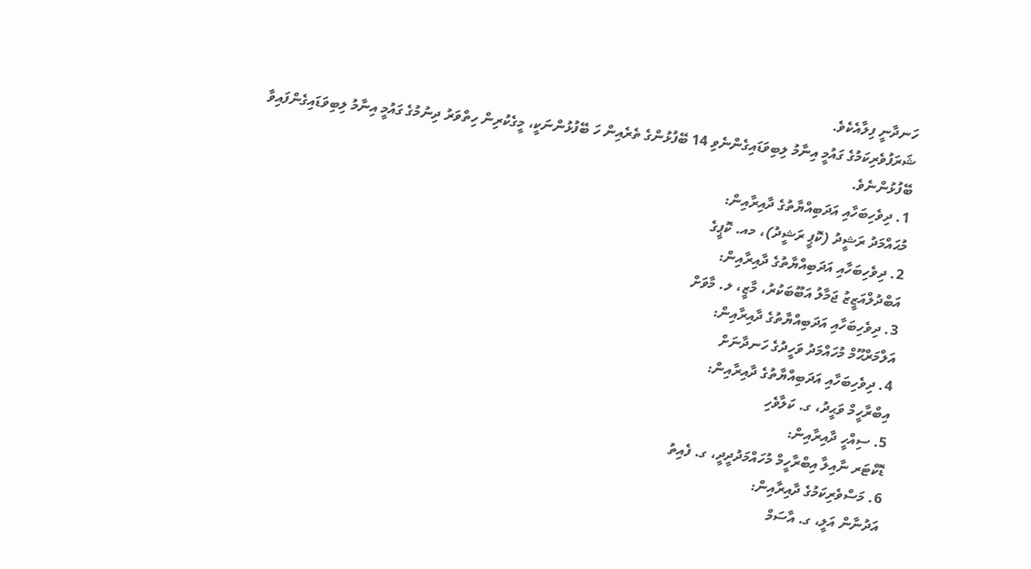ހަނދާނީ ފިލާއެކެވެ.
ޝަރަފުވެރިކަމުގެ ގައުމީ އިނާމު ލިބިވަޑައިގެންނެވި 14 ބޭފުޅުންގެ ތެރެއިން ހަ ބޭފުޅުންނަކީ، މީގެކުރިން ހިތްވަރު ދިނުމުގެ ގައުމީ އިނާމު ލިބިވަޑައިގެންފައިވާ ބޭފުޅުންނެވެ.
1. ދިވެހިބަހާއި އަދަބިއްޔާތުގެ ދާއިރާއިން:
މުޙައްމަދު ރަޝީދު (ކޮޕީ ރަޝީދު)، މއ. ކޮޕީގެ
2. ދިވެހިބަހާއި އަދަބިއްޔާތުގެ ދާއިރާއިން:
އަބްދުލްއަޒީޒު ޖަމާލު އަބޫބަކުރު، މާޒީ، ލ. މާވަށް
3. ދިވެހިބަހާއި އަދަބިއްޔާތުގެ ދާއިރާއިން:
އަލްމަރްޙޫމް މުހައްމަދު ވަހީދުގެ ހަނދާނަށް
4. ދިވެހިބަހާއި އަދަބިއްޔާތުގެ ދާއިރާއިން:
އިބްރާހީމް ވަޙީދު، ގ. ކަލާވެހި
5. ސިއްހީ ދާއިރާއިން:
ޑޮކްޓަރ ނާއިލާ އިބްރާހީމް މުހައްމަދުދީދީ، ގ. ފެއިތު
6. މަސްވެރިކަމުގެ ދާއިރާއިން:
އަދުނާން އަލީ، ގ. އާސަމް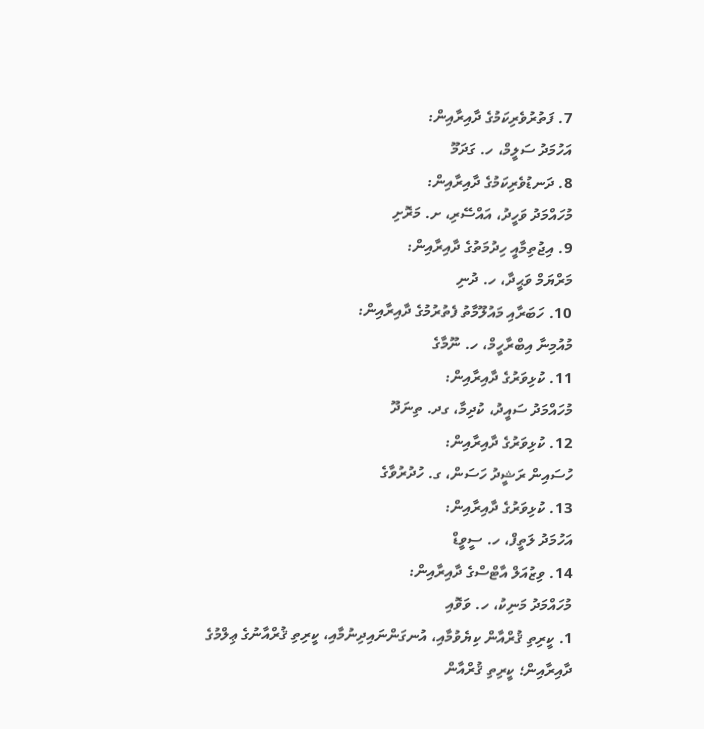7. ފަތުރުވެރިކަމުގެ ދާއިރާއިން:
އަހުމަދު ސަލީމް، ހ. ގަދަމޫ
8. ދަނޑުވެރިކަމުގެ ދާއިރާއިން:
މުހައްމަދު ވަހީދު، އައްސޭރި، ށ. މަރޮށި
9. އިޖުތިމާއީ ހިދުމަތުގެ ދާއިރާއިން:
މަރްޔަމް ވަޙީދާ، ހ. ދުނި
10. ހަބަރާއި މައުލޫމާތު ފެތުރުމުގެ ދާއިރާއިން:
މުއުމިނާ އިބްރާހީމް، ހ. ނޫމާގެ
11. ކުޅިވަރުގެ ދާއިރާއިން:
މުހައްމަދު ސައީދު، ކުދިމާ، ގދ. ތިނަދޫ
12. ކުޅިވަރުގެ ދާއިރާއިން:
ހުސައިން ރަޝީދު ހަސަން، ގ. ހުދުރުވާގެ
13. ކުޅިވަރުގެ ދާއިރާއިން:
އަހުމަދު ލަތީފް، ހ. ސީވީޑް
14. ވިޒުއަލް އާޓްސްގެ ދާއިރާއިން:
މުހައްމަދު މަނިކު، ހ. ވަވޮއި
1. ކީރިތި ޤުރްއާން ކިޔެވުމާއި، އުނގަންނައިދިނުމާއި، ކީރިތި ޤުރްއާނުގެ ޢިލްމުގެ ދާއިރާއިން؛ ކީރިތި ޤުރްއާން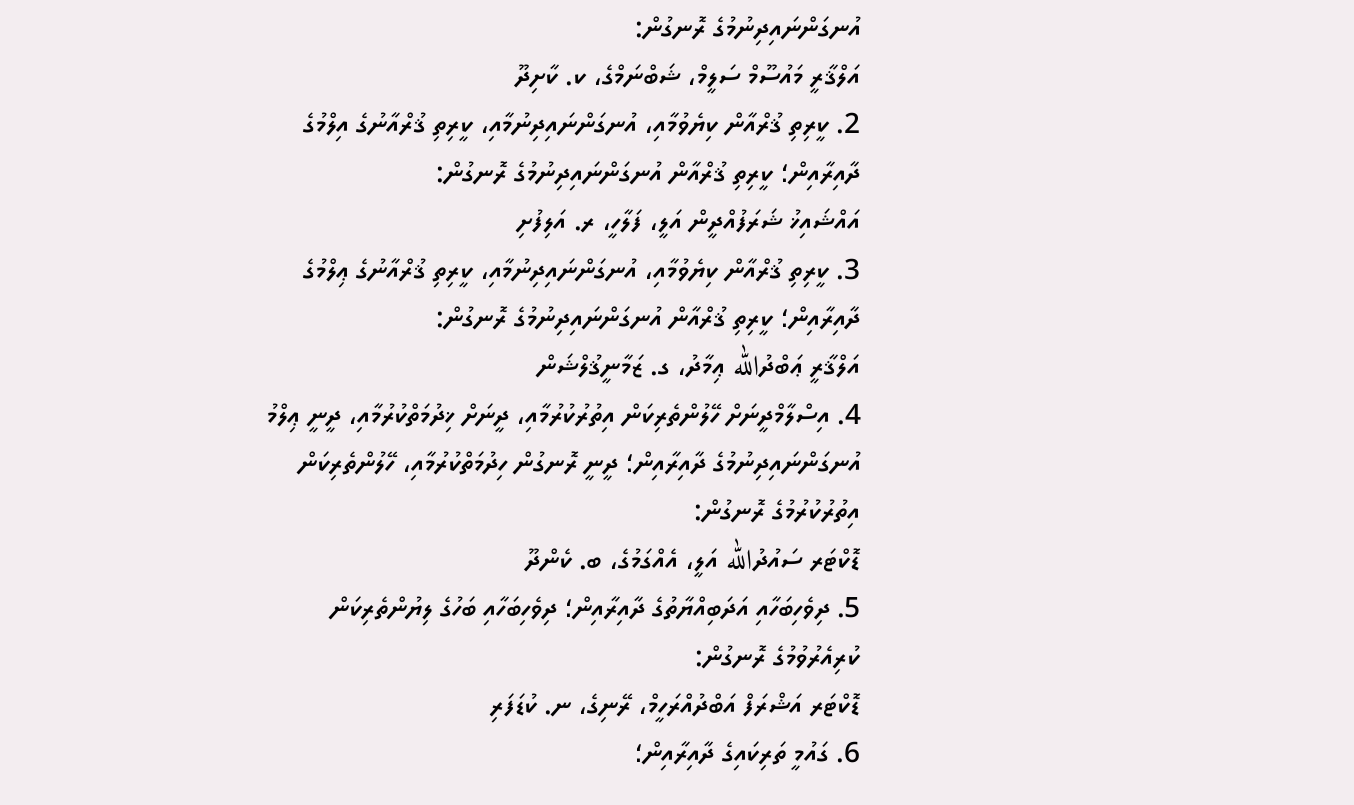އުނގަންނައިދިނުމުގެ ރޮނގުން:
އަލްޤާރީ މައުސޫމް ސަލީމް، ޝަބްނަމްގެ، ކ. ކާށިދޫ
2. ކީރިތި ޤުރްއާން ކިޔެވުމާއި، އުނގަންނައިދިނުމާއި، ކީރިތި ޤުރްއާނުގެ އިލްމުގެ ދާއިރާއިން؛ ކީރިތި ޤުރްއާން އުނގަންނައިދިނުމުގެ ރޮނގުން:
އައްޝައިޚު ޝަރަފުއްދީން އަލީ، ފަލާހީ، ރ. އަލިފުށި
3. ކީރިތި ޤުރްއާން ކިޔެވުމާއި، އުނގަންނައިދިނުމާއި، ކީރިތި ޤުރްއާނުގެ ޢިލްމުގެ ދާއިރާއިން؛ ކީރިތި ޤުރްއާން އުނގަންނައިދިނުމުގެ ރޮނގުން:
އަލްޤާރީ ޢަބްދުالله ޢިމާދު، ގ. ޒަމާނީޤުލްޝަން
4. އިސްލާމްދީނަށް ހޭލުންތެރިކަން އިތުރުކުރުމާއި، ދީނަށް ޚިދުމަތްކުރުމާއި، ދީނީ ޢިލްމު އުނގަންނައިދިނުމުގެ ދާއިރާއިން؛ ދީނީ ރޮނގުން ހިދުމަތްކުރުމާއި، ހޭލުންތެރިކަން އިތުރުކުރުމުގެ ރޮނގުން:
ޑޮކްޓަރ ސައުދުالله އަލީ، އެއްގަމުގެ، ބ. ކެންދޫ
5. ދިވެހިބަހާއި އަދަބިއްޔާތުގެ ދާއިރާއިން؛ ދިވެހިބަހާއި ބަހުގެ ލިޔުންތެރިކަން ކުރިއެރުވުމުގެ ރޮނގުން:
ޑޮކްޓަރ އަޝްރަފް އަބްދުއްރަހީމް، ރޭނިގެ، ނ. ކުޑަފަރި
6. ގައުމީ ތަރިކައިގެ ދާއިރާއިން؛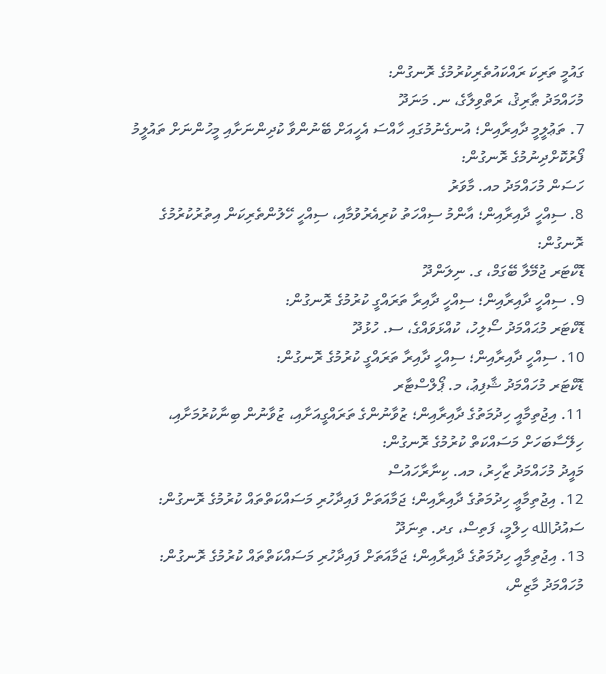ގައުމީ ތަރިކަ ރައްކައުތެރިކުރުމުގެ ރޮނގުން:
މުހައްމަދު ޠާރިޤު، ރަތްވިލާގެ، ނ. މަނަދޫ
7. ތަޢުލީމީ ދާއިރާއިން؛ އުނގެނުމުގައި ހާއްސަ އެހީއަށް ބޭނުންވާ ކުދިންނަށާއި މީހުންނަށް ތައުލީމު ފޯރުކޮށްދިނުމުގެ ރޮނގުން:
ހަސަން މުހައްމަދު މއ. މާވަރު
8. ސިއްހީ ދާއިރާއިން؛ އާންމު ސިއްހަތު ކުރިއެރުވުމާއި، ސިއްހީ ހޭލުންތެރިކަން އިތުރުކުރުމުގެ ރޮނގުން:
ޑޮކްޓަރ ޖުމޭލާ ބޭގަމް، ގ. ނިލަންދޫ
9. ސިއްހީ ދާއިރާއިން؛ ސިއްހީ ދާއިރާ ތަރައްގީ ކުރުމުގެ ރޮނގުން:
ޑޮކްޓަރ މުޙައްމަދު ސޯލިހު، ކުއްޅަވައްގެ، ސ. ހުޅުދޫ
10. ސިއްހީ ދާއިރާއިން؛ ސިއްހީ ދާއިރާ ތަރައްގީ ކުރުމުގެ ރޮނގުން:
ޑޮކްޓަރ މުހައްމަދު ޝާފިޢު، މ. ޕޯލްސްޓާރ
11. އިޖުތިމާއީ ހިދުމަތުގެ ދާއިރާއިން؛ ޒުވާނުންގެ ތަރައްގީއަށާއި، ޒުވާނުން ބިނާކުރުމަށާއި، ހިލޭސާބަހަށް މަސައްކަތް ކުރުމުގެ ރޮނގުން:
މައީދު މުހައްމަދު ޒާހިރު، މއ. ކިނާރާހައުސް
12. އިޖުތިމާޢީ ހިދުމަތުގެ ދާއިރާއިން؛ ޖަމާއަތަށް ފައިދާހުރި މަސައްކަތްތައް ކުރުމުގެ ރޮނގުން:
ސައުދުالله ހިލްމީ، ފަތިސް، ގދ. ތިނަދޫ
13. އިޖުތިމާއީ ހިދުމަތުގެ ދާއިރާއިން؛ ޖަމާއަތަށް ފައިދާހުރި މަސައްކަތްތައް ކުރުމުގެ ރޮނގުން:
މުހައްމަދު މާޒިން،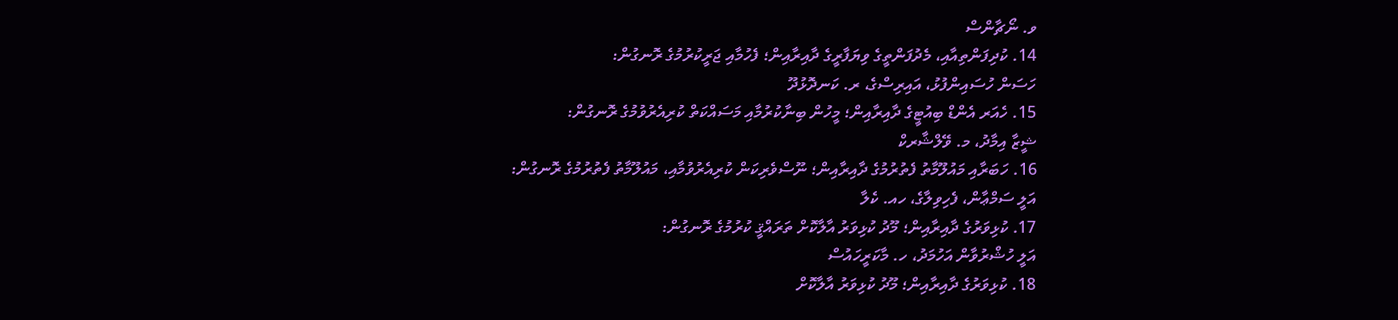ވ. ނޯޗާންސް
14. ކުދިފަންތިއާއި، މެދުފަންތީގެ ވިޔަފާރީގެ ދާއިރާއިން؛ ފެހުމާއި ޖަރީކުރުމުގެ ރޮނގުން:
ހަސަން ހުސައިންފުޅު، އައިރިސްގެ، ރ. ކަނދޮޅުދޫ
15. ހެއަރ އެންޑް ބިއުޓީގެ ދާއިރާއިން؛ މީހުން ބިނާކުރުމާއި މަސައްކަތް ކުރިއެރުވުމުގެ ރޮނގުން:
ޝީޒާ އިމާދު، މ. ވޭލްޝާރކް
16. ހަބަރާއި މައުލޫމާތު ފެތުރުމުގެ ދާއިރާއިން؛ ނޫސްވެރިކަން ކުރިއެރުވުމާއި، މައުލޫމާތު ފެތުރުމުގެ ރޮނގުން:
އަލީ ސަމްޢާން، ފެހިވިލާގެ، ހއ. ކެލާ
17. ކުޅިވަރުގެ ދާއިރާއިން؛ މޫދު ކުޅިވަރު އާލާކޮށް ތަރައްޤީ ކުރުމުގެ ރޮނގުން:
އަލީ ހުޝްރުވާން އަހުމަދު، ހ. މާކަރީހައުސް
18. ކުޅިވަރުގެ ދާއިރާއިން؛ މޫދު ކުޅިވަރު އާލާކޮށް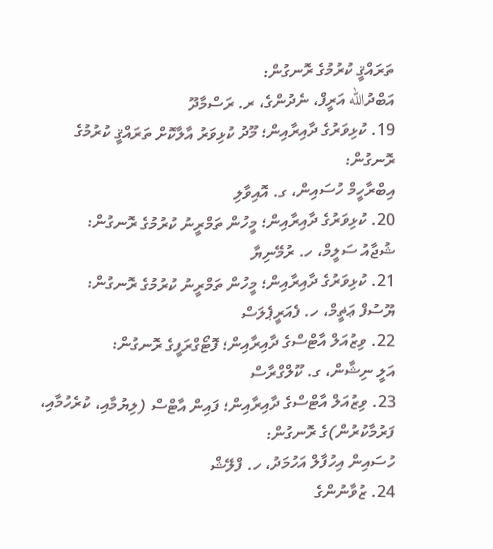ތަރައްޤީ ކުރުމުގެ ރޮނގުން:
އަބްދުالله އަރީފް، ނެދުންގެ، ރ. ރަސްމާދޫ
19. ކުޅިވަރުގެ ދާއިރާއިން؛ މޫދު ކުޅިވަރު އާލާކޮށް ތަރައްޤީ ކުރުމުގެ ރޮނގުން:
އިބްރާހީމް ހުސައިން، ގ. އޮއިވާލި
20. ކުޅިވަރުގެ ދާއިރާއިން؛ މީހުން ތަމްރީނު ކުރުމުގެ ރޮނގުން:
ޝުޖާއު ސަލީމް، ހ. ރުމޭނިޔާ
21. ކުޅިވަރުގެ ދާއިރާއިން؛ މީހުން ތަމްރީނު ކުރުމުގެ ރޮނގުން:
ޔޫސުފް ޢަޡީމް، ހ. ފެއަރީޕެލަސް
22. ވިޒުއަލް އާޓްސްގެ ދާއިރާއިން؛ ފޮޓޯގްރަފީގެ ރޮނގުން:
އަލީ ނިޝާން، ގ. ކޫލްގްރާސް
23. ވިޒުއަލް އާޓްސްގެ ދާއިރާއިން؛ ފައިން އާޓްސް (ލިޔުމާއި، ކުރެހުމާއި، ފަރުމާކުރުން)ގެ ރޮނގުން:
ހުސައިން އިހުފާލް އަހުމަދު، ހ. ފްލޭޝް
24. ޒުވާނުންގެ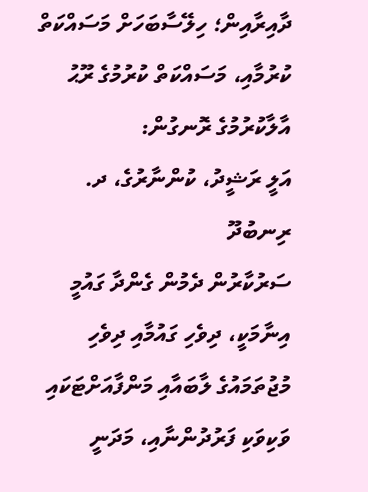ދާއިރާއިން؛ ހިލޭސާބަހަށް މަސައްކަތް ކުރުމާއި، މަސައްކަތް ކުރުމުގެ ރޫޙު އާލާކުރުމުގެ ރޮނގުން:
އަލީ ރަޝީދު، ކުންނާރުގެ، ދ. ރިނބުދޫ
ސަރުކާރުން ދެމުން ގެންދާ ގައުމީ އިނާމަކީ، ދިވެހި ގައުމާއި ދިވެހި މުޖުތަމައުގެ ލާބައާއި މަންފާއަށްޓަކައި ވަކިވަކި ފަރުދުންނާއި، މަދަނީ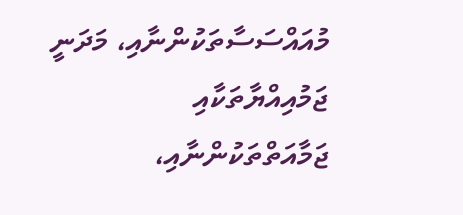މުއައްސަސާތަކުންނާއި، މަދަނީ ޖަމުއިއްޔާތަކާއި ޖަމާއަތްތަކުންނާއި،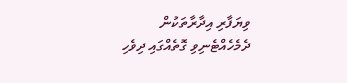ވިޔަފާރި އިދާރާތަކުން ދެމެހެއްޓެނިވި ގޮތެއްގައި ދިވެހި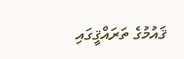ޤައުމުގެ ތަރައްޤީގައި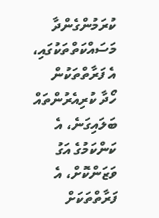ކުރަމުންގެންދާ މަސައްކަތްތަކުގައި، އެ ފަރާތްތަކުން ހޯދާ ކުރިއެރުންތައް ބަލައިގަނެ، އެ ކަންކަމުގެ އަގު ވަޒަންކޮށް، އެ ފަރާތްތަކަށް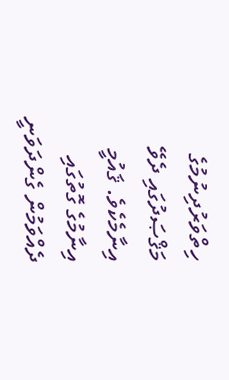ހިތްވަރުދިނުމުގެ މަޤްޞަދުގައި ދެވޭ އިނާމެކެވެ. ޤައުމީ އިނާމުގެ ގޮތުގައި ދެއްވަމުން ގެންދަވަނީ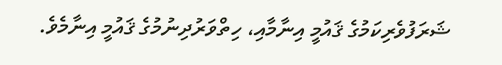ޝަރަފުވެރިކަމުގެ ޤައުމީ އިނާމާއި، ހިތްވަރުދިނުމުގެ ޤައުމީ އިނާމެވެ.